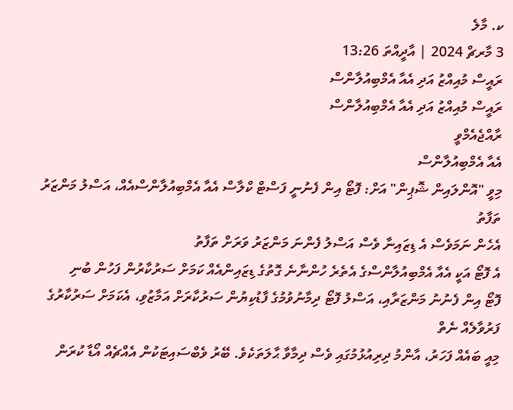ކ. މާލެ
3 މާރޗް 2024 | އާދީއްތަ 13:26
ރައީސް މުއިއްޒު އަދި އެއާ އެމްބިއުލާންސް
ރައީސް މުއިއްޒު އަދި އެއާ އެމްބިއުލާންސް
ރާއްޖެއެމްވީ
އެއާ އެމްބިއުލާންސް
މިވީ "އޮންލައިން ޝޮޕިން" އަށް: ފޮޓޯ އިން ފެނުނީ ފަސްޓް ކްލާސް އެއާ އެމްބިއުލާންސްއެއް، އަސްލު މަންޒަރު ތަފާތު
އެހެން ނަމަވެސް އެ ޑިޒައިނާ ވެސް އަސްލު ފެންނަ މަންޒަރު ވަރަށް ތަފާތު
އެ ފޮޓޯ އަކީ އެއާ އެމްބިއުލާންސްގެ އެތެރެ ހުންނާނެ ގޮތުގެ ޑިޒައިންއެއް ކަމަށް ސަރުކާރުން ފަހުން ބުނި
ފޮޓޯ އިން ފެނުނު މަންޒަރާއި، އަސްލު ފޮޓޯ ދިމާނުވުމުގެ ފާޑުކިޔުން ސަރުކާރަށް އަމާޒުވި، އެކަމަށް ސަރުކާރުގެ ފަރުވާލެއް ނެތް
މިއީ ބައެއް ފަހަރު، އާންމު ދިރިއުޅުމުގައި ވެސް ދިމާވާ ޙާލަތަކެވެ. ބޭރު ވެބްސައިޓަކުން އެއްޗެއް އޯޑާ ކުރަން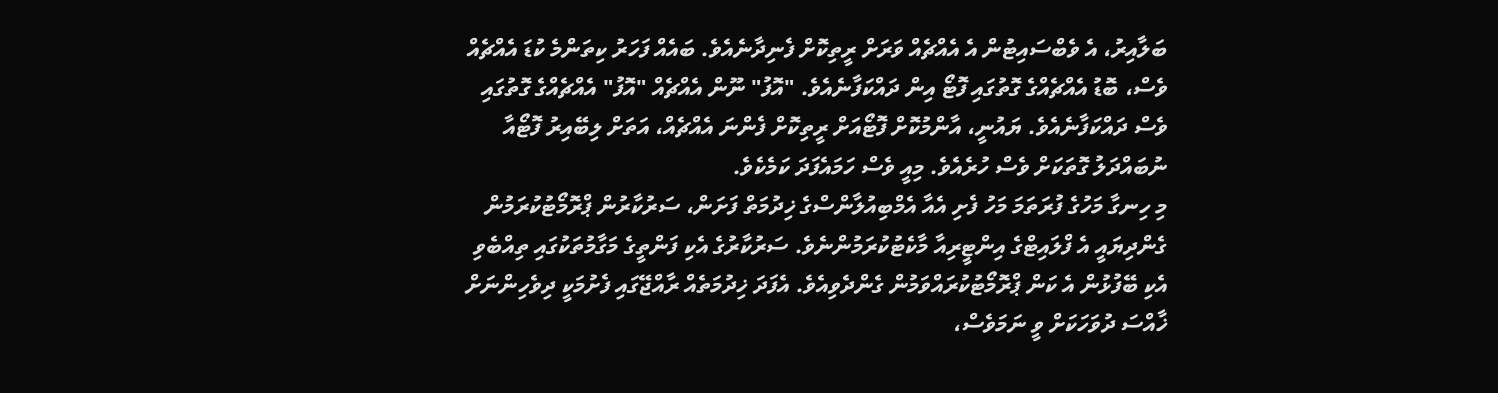ބަލާއިރު، އެ ވެބްސައިޓުން އެ އެއްޗެއް ވަރަށް ރީތިކޮށް ފެނިދާނެއެވެ. ބައެއް ފަހަރު ކިތަންމެ ކުޑަ އެއްޗެއް ވެސް، ބޮޑު އެއްޗެއްގެ ގޮތުގައި ފޮޓޯ އިން ދައްކަފާނެއެވެ. "އޮފު" ނޫން އެއްޗެއް "އޮފު" އެއްޗެއްގެ ގޮތުގައި ވެސް ދައްކަފާނެއެވެ. ޔައުނީ، އާންމުކޮށް ފޮޓޯއަށް ރީތިކޮށް ފެންނަ އެއްޗެއް، އަތަށް ލިބޭއިރު ފޮޓޯއާ ނުބައްދަލު ގޮތަކަށް ވެސް ހުރެއެވެ. މިއީ ވެސް ހަމައެފަދަ ކަމެކެވެ.
މި ހިނގާ މަހުގެ ފުރަތަމަ މަހު ފެށި އެއާ އެމްބިއުލާންސްގެ ޚިދުމަތް ފަށަން، ސަރުކާރުން ޕްރޮމޯޓުކުރަމުން ގެންދިޔައީ އެ ފްލައިޓްގެ އިންޓީރިއާ މާކެޓުކުރަމުންނެވެ. ސަރުކާރުގެ އެކި ފަންތީގެ މަގާމުތަކުގައި ތިއްބެވި އެކި ބޭފުޅުން އެ ކަން ޕްރޮމޯޓުކުރައްވަމުން ގެންދެވިއެވެ. އެފަދަ ޚިދުމަތެއް ރާއްޖޭގައި ފެށުމަކީ ދިވެހިންނަށް ޚާއްސަ ދުވަހަކަށް ވީ ނަމަވެސް،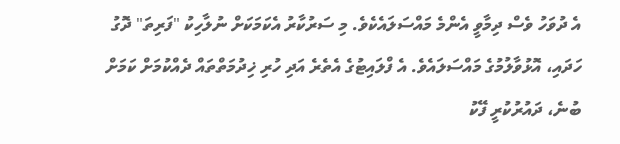އެ ދުވަހު ވެސް ދިމާވީ އެންމެ މައްސަލައެކެވެ. މި ސަރުކާރު އެކަމަކަށް ނުލާހިކު "ފަރިތަ" ދޮގު ހަދައި، އޮޅުވާލުމުގެ މައްސަލައެވެ. އެ ފްލައިޓުގެ އެތެރެ އަދި ހުރި ޚިދުމަތްތައް ދެއްކުމަށް ކަމަށް ބުނެ، ދައުރުކުރީ ފޭކު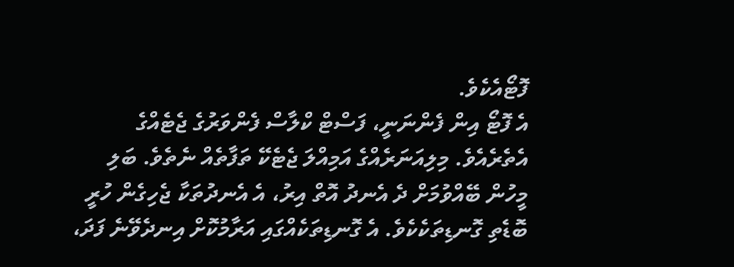ފޮޓޯއެކެވެ.
އެ ފޮޓޯ އިން ފެންނަނީ، ފަސްޓް ކްލާސް ފެންވަރުގެ ޖެޓެއްގެ އެތެރެއެވެ. މިލިއަނަރެއްގެ އަމިއްލަ ޖެޓެކޭ ތަފާތެއް ނެތެވެ. ބަލި މީހުން ބޭއްވުމަށް ދެ އެނދު އޮތް އިރު، އެ އެނދުތަކާ ޖެހިގެން ހުރީ ބޮޑެތި ގޮނޑިތަކެކެވެ. އެ ގޮނޑިތަކެއްގައި އަރާމުކޮށް އިނދެވޭނެ ފަދަ،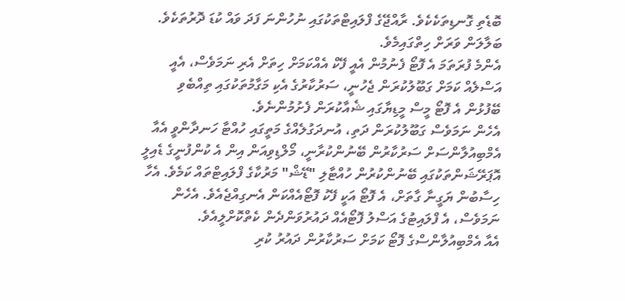ބޮޑެތި ގޮނޑިތަކެކެވެ. ރާއްޖޭގެ ފްލައިޓްތަކުގައި ނުހުންނަ ފަދަ ވައް ކުޑަ ދޮރުތަކެވެ. ބަލާލަން ވަރަށް ހިތްގައިމެވެ.
އެންމެ ފުރަތަމަ އެ ފޮޓޯ ފެނުމުން އެއީ ފޭކް އެއްކަމަށް ހިތަށް އެރި ނަމަވެސް، އެއީ އަސްލެއް ކަމަށް ގަބޫލުކުރަން ޖެހުނީ، ސަރުކާރުގެ އެކި މަގާމުތަކުގައި ތިއްބެވި ބޭފުޅުން އެ ފޮޓޯ މީސް މީޑިޔާގައި ޝެއާކުރަން ފެށުމުންނެވެ.
އެހެން ނަމަވެސް ގަބޫލުކުރަން ދަތި، އުނދަގުލެއްގެ މަތީގައި ހުއްޓާ ހަނދާންވީ އެއާ އެމްބިއުލާންސަށް ސަރުކާރުން ބޭނުންކުރާނީ، މޯލްޑިވިއަން އިން އެ ކުންފުނީގެ ޑެއިލީ އޮޕަރޭޝަންތަކުގައި ބޭނުންކުރުން ހުއްޓާލި "ޑޭޝް" މަރުކާގެ ފްލައިޓްތައް ކަމެވެ. އެހާ ހިސާބުން ޔަގީނާ ގާތަށް، އެ ފޮޓޯ އަކީ ފޭކު ފޮޓޯއެއްކަން އެނގިއްޖެއެވެ. އެހެން ނަމަވެސް، އެ ފްލައިޓުގެ އަސްލު ފޮޓޯއެއް ދައުރުވަންދެން ކެތްކޮށްލީއެވެ.
އެއާ އެމްބިއުލާންސްގެ ފޮޓޯ ކަމަށް ސަރުކާރުން ދައުރު ކުރި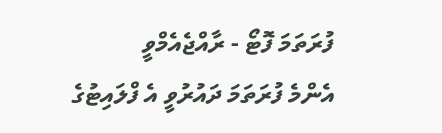ފުރަތަމަ ފޮޓޯ - ރާއްޖެއެމްވީ
އެންމެ ފުރަތަމަ ދައުރުވީ އެ ފްލައިޓުގެ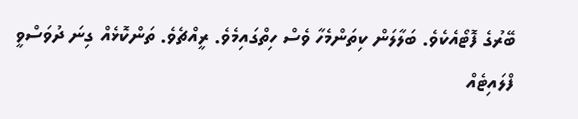ބޭރުގެ ފޮޓޯއެކެވެ. ބަލާލަން ކިތަންމެހާ ވެސް ހިތްގައިމެވެ. ރީއްޗެވެ. ތަންކޮޅެއް ގިނަ ދުވަސްވީ ފްލައިޓެއް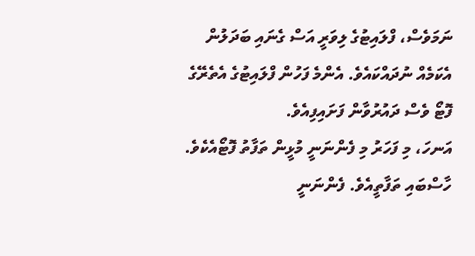ނަމަވެސް، ފްލައިޓުގެ ލިވަރީ އަސް ގެނައި ބަދަލުން އެކަމެއް ނުދައްކައެވެ. އެންމެ ފަހުން ފްލައިޓުގެ އެތެރޭގެ ފޮޓޯ ވެސް ދައުރުވާން ފަށައިފިއެވެ.
އަނހަ، މި ފަހަރު މި ފެންނަނީ މުޅީން ތަފާތު ފޮޓޯއެކެވެ. ހާސްބައި ތަފާތީއެވެ. ފެންނަނީ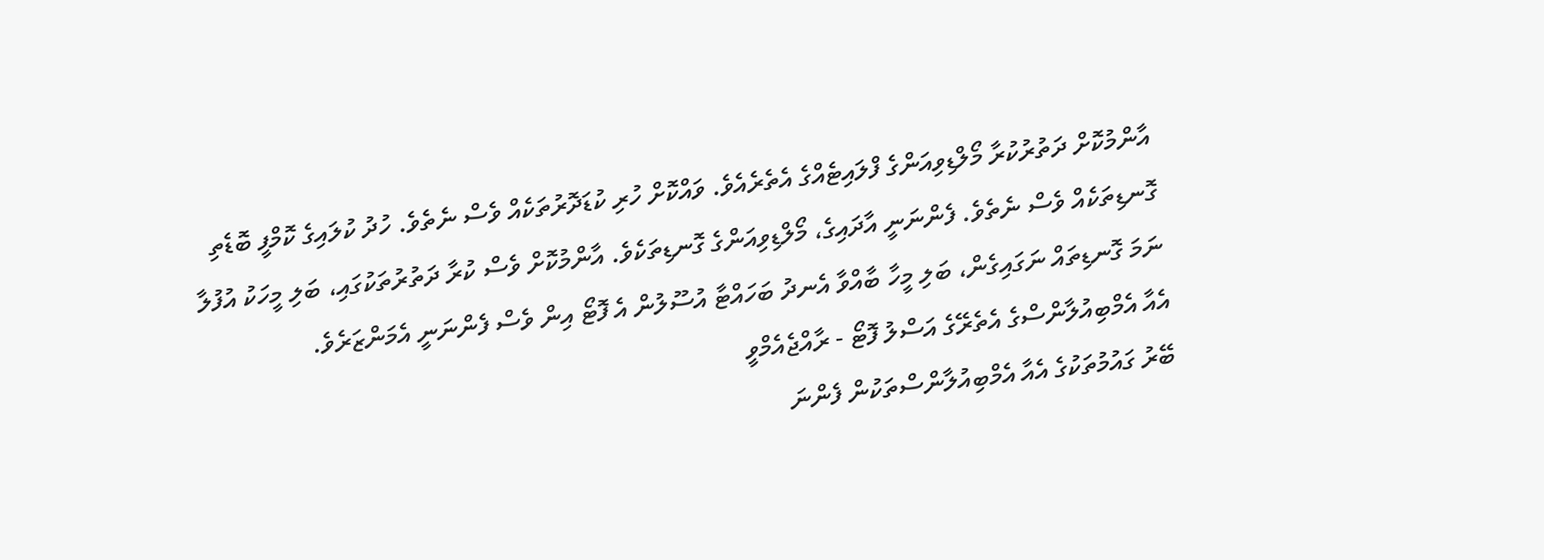އާންމުކޮށް ދަތުރުކުރާ މޯލްޑިވިއަންގެ ފްލައިޓެއްގެ އެތެރެއެވެ. ވައްކޮށް ހުރި ކުޑަދޮރުތަކެއް ވެސް ނެތެވެ. ހުދު ކުލައިގެ ކޮމްފީ ބޮޑެތި ގޮނޑިތަކެއް ވެސް ނެތެވެ. ފެންނަނީ އާދައިގެ، މޯލްޑިވިއަންގެ ގޮނޑިތަކެވެ. އާންމުކޮށް ވެސް ކުރާ ދަތުރުތަކުގައި، ބަލި މީހަކު އުފުލާ ނަމަ ގޮނޑިތައް ނަގައިގެން، ބަލި މީހާ ބާއްވާ އެނދު ބަހައްޓާ އުސޫލުން އެ ފޮޓޯ އިން ވެސް ފެންނަނީ އެމަންޒަރެވެ.
އެއާ އެމްބިއުލާންސްގެ އެތެރޭގެ އަސްލު ފޮޓޯ - ރާއްޖެއެމްވީ
ބޭރު ގައުމުތަކުގެ އެއާ އެމްބިއުލާންސްތަކުން ފެންނަ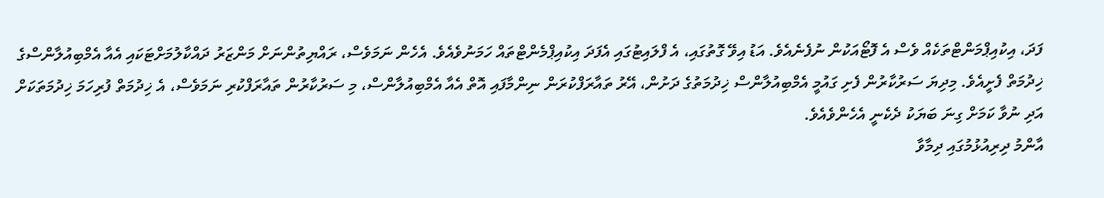ފަދަ، އިކުއިޕްމަންޓްތަކެއް ވެސް އެ ފޮޓޯއަކުން ނުފެނެއެވެ. އަޑު އިވޭ ގޮތުގައި، އެ ފްލައިޓުގައި އެފަދަ އިކުއިޕްމެންޓްތައް ހަމަނުވެއެވެ. އެހެން ނަމަވެސް، ރައްޔިތުންނަށް މަންޒަރު ދައްކާލުމަށްޓަކައި އެއާ އެމްބިއުލާންސްގެ ޚިދުމަތް ފެށީއެވެ. މިދިޔަ ސަރުކާރުން ފެށި ގައުމީ އެމްބިއުލާންސް ޚިދުމަތުގެ ދަށުން، އޭރު ތައާރަފްކުރަން ނިންމާފައި އޮތް އެއާ އެމްބިއުލާންސް، މި ސަރުކާރުން ތައާރަފްކުރި ނަމަވެސް، އެ ޚިދުމަތް ފުރިހަމަ ޚިދުމަތަކަށް އަދި ނުވާ ކަމަށް ގިނަ ބަޔަކު ދެކެނީ އެހެންވެއެވެ.
އާންމު ދިރިއުޅުމުގައި ދިމާވާ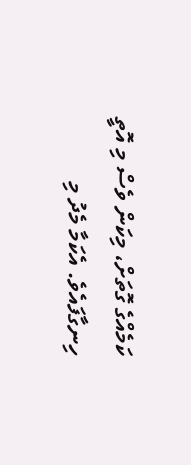ކަމެއްގެ ގޮތަށް، މިކަން ވެސް މި އޮތީ ހިނގާފައެވެ. އެކަމާ މެދު މި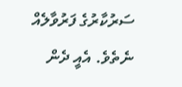ސަރުކާރުގެ ފަރުވާލެއް ނެތެވެ. އެއީ ދެން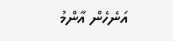އަނެހެން އާންމު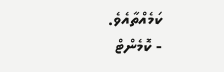ކަމެއްތާއެވެ.
- ކޮމެންޓް